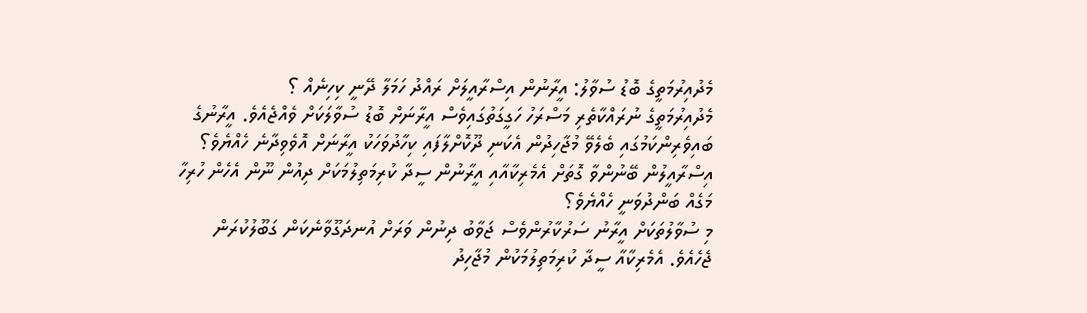މެދުއިރުމަތީގެ ބޮޑު ސުވާލު: އީރާނުން އިސްރާއީލަށް ރައްދު ހަމަލާ ދޭނީ ކިހިނެއް ؟
މެދުއިރުމަތީގެ ނުރައްކާތެރި މަސްރަހު ހަގީގަތުގައިވެސް އީރާނަށް ބޮޑު ސުވާލަކަށް ވެއްޖެއެވެ. އީރާނުގެ ބައިވެރިންކަމުގައި ބެލެވޭ މުޖާހިދުން އެކަނި ދޫކޮށްލާފައި ކިހާދުވަހަކު އީރާނަށް އޮވެވިދާނެ ހެއްޔެވެ؟ އިސްރާއީލުން ބޭނުންވާ ގޮތަށް އެމެރިކާއާއި އީރާނުން ސީދާ ކުރިމަތިލުމަކަށް ދިއުން ނޫން އެހެން ހުރިހާ މަގެއް ބަންދުވަނީ ހެއްޔެވެ؟
މި ސުވާލުތަކަށް އީރާނު ސަރުކާރުންވެސް ޖަވާބު ދިނުން ވަރަށް އުނދަގޫވާނެކަން ގަބޫލުކުރަން ޖެހެއެވެ. އެމެރިކާއާ ސީދާ ކުރިމަތިލުމަކުން މުޖާހިދު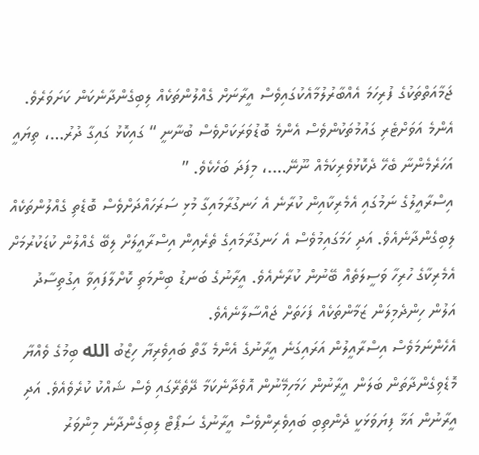ޖަމާއަތްތަކުގެ ފުރިހަމަ އެއްބާރުލުމާއެކުގައިވެސް އީރާނަށް ގެއްލުންތަކެއް ލިބިގެންދާނެކަން ކަށަވަރެވެ. އެންމެ އަވަށްޓެރި ގައުމުތަކުންވެސް އެންމެ ބޮޑުވަރަކަށްވެސް ބުނާނީ “ ގައިކޮޅު ގައިގާ ދުރު…، ތިޔައީ އަހަރެމެންނާ ބެހޭ ދެކޮޅުވެރިކަމެއް ނޫނޭ….، މިފަދަ ބަހެކެވެ. ”
އިސްރާއީލުގެ ނަމުގައި އެމެރިކާއިން ކުރާނެ އެ ހަނގުރާމައިގާ މުޅި ސަރަހައްދަށްވެސް ބޮޑެތި ގެއްލުންތަކެއް ލިބިގެންދާނެއެވެ. އަދި ހަމަގައިމުވެސް އެ ހަނގުރާމައިގެ ތެރެއިން އިސްރާއީލަށް ލިބޭ ގެއްލުން ކުޑަކުރުމަށް އެމެރިކާގެ ހުރިހާ ވަސީލަތެއް ބޭނުން ކުރާނެއެވެ. އީރާނުގެ ބަނޑު ބިންމަތި ކޮށްލާފައިވާ އިގުތިސާދު އަލުން ހިންދެމިލަން ޒަމާންތަކެއް ފަހަތަށް ޖައްސާލާނެއެވެ.
އެހެންނަމަވެސް އިސްރާއީލުން އަރައިގަނެ އީރާނުގެ އެންމެ ގާތް ބައިވެރިޔާ ހިޒްބު الله ބިމުގެ ވެއްޔާ މޮޑެވިގެންދާތަން ބަލަން އީރާނުން ހަމަހިމޭނުން އޮވެދާނެކަމާ ދޭތެރޭގައި ވެސް ޝައްކު ކުރެވެއެވެ. އަދި އީރާނުން އަޅާ ފިޔަވަޅަކީ ދެންތިބި ބައިވެރިންވެސް އީރާނުގެ ސަޕޯޓް ލިބިގެންދާނެ މިންވަރު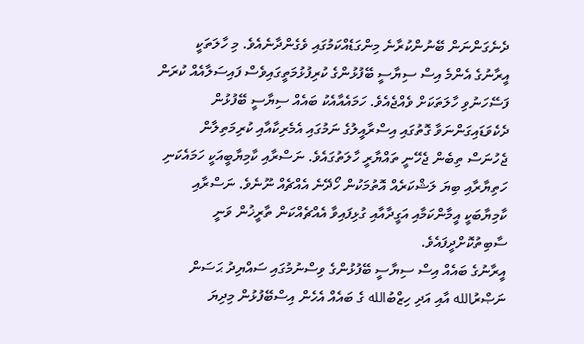ދެނެގަންނަން ބޭނުންކުރާނެ މިންގަޑެއްކަމުގައި ވެގެންދާނެއެވެ. މި ހާލަތަކީ އީރާނުގެ އެންމެ އިސް ސިޔާސީ ބޭފުޅުންގެ ކުރިފުޅުމަތީގައިވެސް ފައިސަލާއެއް ކުރަން ފަސޭހަނުވި ހާލަތަކަށް ވެއްޖެއެވެ. ހަމައެއާއެކު ބައެއް ސިޔާސީ ބޭފުޅުން ދެކެވަޑައިގަންނަވާ ގޮތުގައި އިސްރާއީލުގެ ނަމުގައި އެމެރިކާއާއި ކުރިމަތިލާން ޖެހުނަސް ތިބެން ޖެހޭނީ ތައްޔާރީ ހާލަތުގައެވެ. ނަސްރާއި ކާމިޔާބީއަކީ ހަމައެކަނި ހަތިޔާރާއި ބިޔަ ލަޝްކަރެއް އޮތުމަކުން ހޯދޭނެ އެއްޗެއް ނޫނެވެ. ނަސްރާއި ކާމިޔާބަކީ އީމާންކަމާއި އަގީދާއާއި ގުޅިފައިވާ އެއްޗެއްކަން ތާރީޚުން ވަނީ ސާބިތުކޮށްދީފައެވެ.
އީރާނުގެ ބައެއް އިސް ސިޔާސީ ބޭފުޅުންގެ ވިސްނުމުގައި ސައްޔިދު ޙަސަން ނަޞްރުالله އާއި އަދި ހިޒްބުالله ގެ ބައެއް އެހެން އިސްބޭފުޅުން މިދިޔަ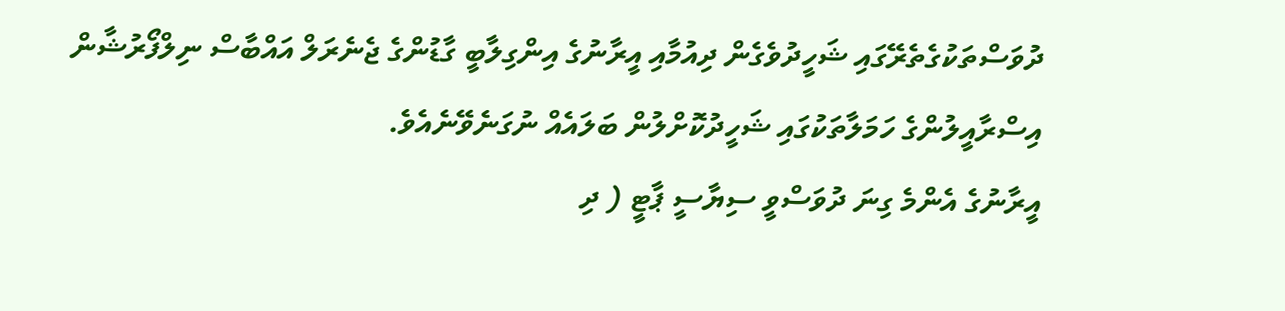ދުވަސްތަކުގެތެރޭގައި ޝަހީދުވެގެން ދިއުމާއި އީރާނުގެ އިންގިލާބީ ގާޑުންގެ ޖެނެރަލް އައްބާސް ނިލްފޯރުޝާން އިސްރާއީލުންގެ ހަމަލާތަކުގައި ޝަހީދުކޮށްލުން ބަލައެއް ނުގަނެވޭނެއެވެ.
އީރާނުގެ އެންމެ ގިނަ ދުވަސްވީ ސިޔާސީ ޕާޓީ ( ދި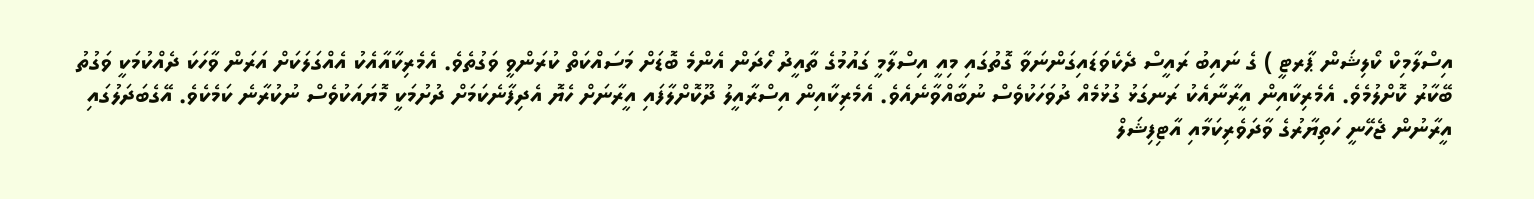އިސްލާމިކް ކޯލިޝަން ޕާރޓީ ) ގެ ނައިބު ރައީސް ދެކެވަޑައިގަންނަވާ ގޮތުގައި މިއީ އިސްލާމީ ގައުމުގެ ތާއީދު ހޯދަން އެންމެ ބޮޑަށް މަސައްކަތް ކުރަންވީ ވަގުތެވެ. އެމެރިކާއާއެކު އެއްގަލަކަށް އަރަން ވާހަކަ ދެއްކުމަކީ ވަގުތު ބޭކާރު ކޮށްލުމެވެ. އެމެރިކާއިން އީރާނާއެކު ރަނގަޅު ގުޅުމެއް ދުވަހަކުވެސް ނުބާއްވާނެއެވެ. އެމެރިކާއިން އިސްރާއީލު ދޫކޮށްލާފައި އީރާނަށް ހެޔޮ އެދިފާނެކަމަށް ދުށުމަކީ މޮޔައަކުވެސް ނުކުރާނެ ކަމެކެވެ. އޭގެބަދަލުގައި އީރާނުން ޖެހޭނީ ހަތިޔާރުގެ ވާދަވެރިކަމާއި އާޓިފިޝަލް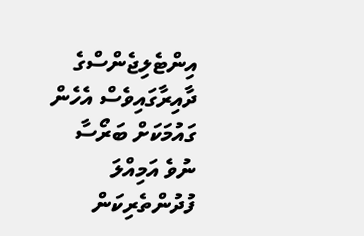އިންޓެލިޖެންސްގެ ދާއިރާގައިވެސް އެހެން ގައުމަކަށް ބަރޯސާ ނުވެ އަމިއްލަ ފުދުންތެރިކަން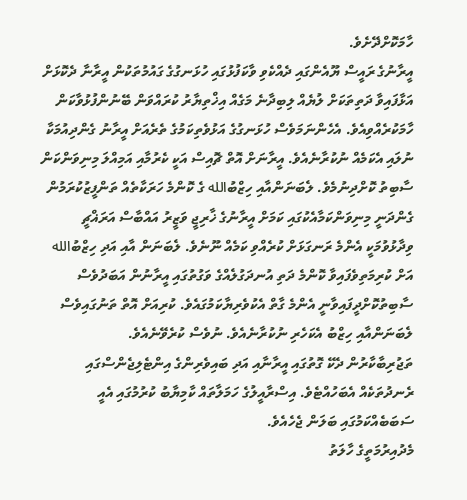ހާމަކޮށްދޭށެވެ.
އީރާނުގެ ރައީސް ޔޫއެންގައި ދެއްކެވި ވާކަފުޅުގައި ހުޅަނގުގެ ގައުމުތަކުން އީރާނާ ދެކޮޅަށް އަޅާފައިވާ ދަތިތަކަށް ލުޔެއް ލިބިދާނެ މަގެއް އިޚްތިޔާރު ކުރައްވަން ބޭނުންފުޅުވާކަން ހާމަކުރެއްވިއެވެ. އެހެންނަމަވެސް ހުޅަނގުގެ އަޅުވެތިކަމުގެ ތެރެއަށް އީރާނު ގެންދިއުމަކާ ނުލައި އެކަމެއް ނުކުރާނެއެވެ. އީރާނަށް އޮތް ޗޮއިސް އަކީ ކެރުމާއި އަމިއްލަ މިނިވަންކަން ސާބިތު ކޮށްދިނުމެވެ. ލެބަނަންއާއި ހިޒްބުالله ގެ ކޮންމެ ހަރަކާތެއް ތަންފީޒުކުރަމުން ގެންދަނީ މިނިވަންކަމާއެކުގައި ކަމަށް އީރާނުގެ ޚާރިޖީ ވަޒީރު އައްބާސް އަރަޣްޗީ ވިދާޅުވުމަކީ އެންމެ ރަނގަޅަށް ކުރެއްވި ކަމެއް ނޫނެވެ. ލެބަނަން އާއި އަދި ހިޒްބުالله އަށް ކުރިމަތިވެފައިވާ ކޮންމެ ދަތި އުނދަގުލެއްގެ ވަގުތުގައި އީރާނުން އަބަދުވެސް ސާބިތުކޮށްދީފައިވާނީ އެންމެ ގާތް އެކުވެރިޔާކަމުގައެވެ. ކުރިއަށް އޮތް ތަނުގައިވެސް ލެބަނަންއާއި ހިޒްބު އެކަހެރި ނުކުރާނެއެވެ. ނުވެސް ކުރެވޭނެއެވެ.
ތަޖުރިބާކާރުން ދެކޭ ގޮތުގައި އީރާނާއި އަދި ބައިވެރިންގެ އިންޓެލިޖެންސްގައި ރެނދުތަކެއް އެބަހުއްޓެވެ. އިސްރާއީލުގެ ހަމަލާތައް ކާމިޔާބު ކުރުމުގައި އެއީ ސަބަބެއްކަމުގައި ބަލަން ޖެހެއެވެ.
މެދުއިރުމަތީގެ ހާލަތު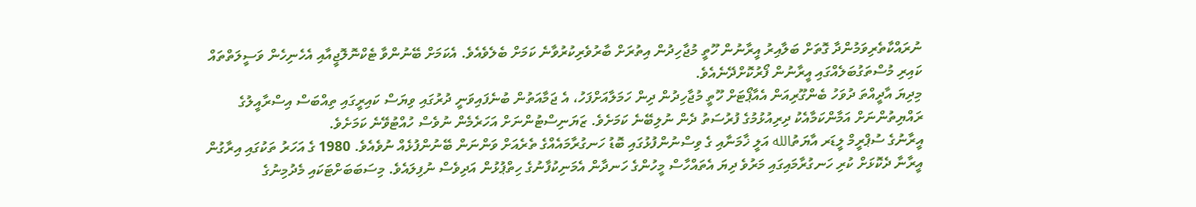ނުރައްކާތެރިވަމުންދާ ގޮތަށް ބަލާއިރު އީރާނުން ހޫތީ މުޖާހިދުން އިތުރަށް ބާރުވެރިކުރުވާނެ ކަމަށް ބެލެވެއެވެ. އެކަމަށް ބޭނުންވާ ޓެކްނޮލޮޖީއާއި އެހެނިހެން ވަސީލަތްތައް ކައިރި މުސްތަގުބަލެއްގައި އީރާނުން ފޯރުކޮށްދޭނެއެވެ.
މިދިޔަ އާދީއްތަ ދުވަހު ބެންގޫރިއަން އެއާޕޯޓަށް ހޫތީ މުޖާހިދުން ދިން ހަމަލާއަށްފަހު، އެ ޖަމާއަތުން ބުނެފައިވަނީ ދުރުގައި ވިޔަސް ކައިރީގައި ތިއްބަސް އިސްރާއީލުގެ ރައްޔިތުންނަށް އަމާންކަމާއެކު ދިރިއުޅުމުގެ ފުރުސަތު ދެން ނުލިބޭނެ ކަމަށެވެ. ޒަޔަނިސްޓުންނަށް އަހަރެމެން ނުވެސް ހުއްޓުވޭނެ ކަމަށެވެ.
އީރާނުގެ ސުޕްރީމް ލީޑަރ އާޔަތުالله އަލީ ޚާމަނާއި ގެ ވިސްނުންފުޅުގައި ބޮޑު ހަނގުރާމައެއްގެ ތެރެއަށް ވަންނަން ބޭނުންފުޅެއް ނުވެއެވެ. 1980 ގެ އަހަރު ތަކުގައި އިރާގުން އީރާނާ ދެކޮޅަށް ކުރި ހަނގުރާމައިގައި މަރުވެ ދިޔަ އެތައްހާސް މީހުންގެ ހަނދާން އެމަނިކުފާނުގެ ހިތްޕުޅުން އަދިވެސް ނުފިލައެވެ. މިސަބަބަށްޓަކައި މެދުމިނުގެ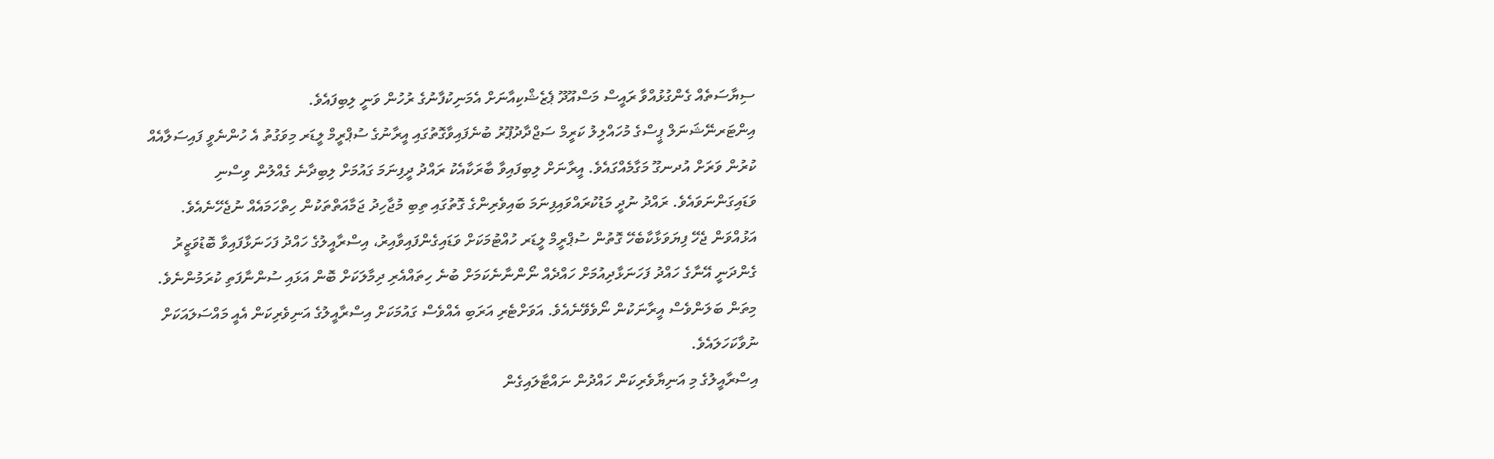ސިޔާސަތެއް ގެންގުޅުއްވާ ރައީސް މަސްއޫދޫ ޕެޒެޝްކިއާނަށް އެމަނިކުފާނުގެ ރުހުން ވަނީ ލިބިފައެވެ.
އިންޓަރނޭޝަނަލް ޕީސްގެ މުހައްލިލު ކަރީމް ސަޖްދާދުޕޫރު ބުނެފައިވާގޮތުގައި އީރާނުގެ ސުޕްރީމް ލީޑަރ މިވަގުތު އެ ހުންނެވީ ފައިސަލާއެއް ކުރުން ވަރަށް އުދނގޫ މަގާމެއްގައެވެ. އީރާނަށް ލިބިފައިވާ ބާރަކާއެކު ރައްދު ދީފިނަމަ ގައުމަށް ލިބިދާނެ ގެއްލުން ވިސްނި ވަޑައިގަންނަވައެވެ. ރައްދު ނުދީ މަޑުކުރައްވައިފިނަމަ ބައިވެރިންގެ ގޮތުގައި ތިބި މުޖާހިދު ޖަމާއަތްތަކުން ހިތްހަމައެއް ނުޖެހޭނެއެވެ.
އަޅުއްވަން ޖެހޭ ފިޔަވަޅާކާބެހޭ ގޮތުން ސުޕްރީމް ލީޑަރ ހުއްޓުމަކަށް ވަޑައިގެންފައިވާއިރު، އިސްރާއީލުގެ ހައްދު ފަހަނަޅާފައިވާ ބޮޑުވަޒީރު ގެންދަނީ އޭނާގެ ހައްދު ފަހަނަޅާދިއުމަށް ހައްދެއް ނޯންނާނެކަމަށް ބުނެ ހިތައްއެރި ދިމާލަކަށް ބޮން އަޅައި ސުންނާފަތި ކުރަމުންނެވެ. މިތަން ބަލަންވެސް އީރާނަކުން ނޯވެވޭނެއެވެ. އަވަށްޓެރި އަރަބި އެއްވެސް ގައުމަކަށް އިސްރާއީލުގެ އަނިވެރިކަން އެއީ މައްސަލައަކަށް ނުވާކަހަލައެވެ.
އިސްރާއީލުގެ މި އަނިޔާވެރިކަން ހައްދުން ނައްޓާލައިގެން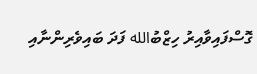ގޮސްފައިވާއިރު ހިޒްބުالله ފަދަ ބައިވެރިންނާއި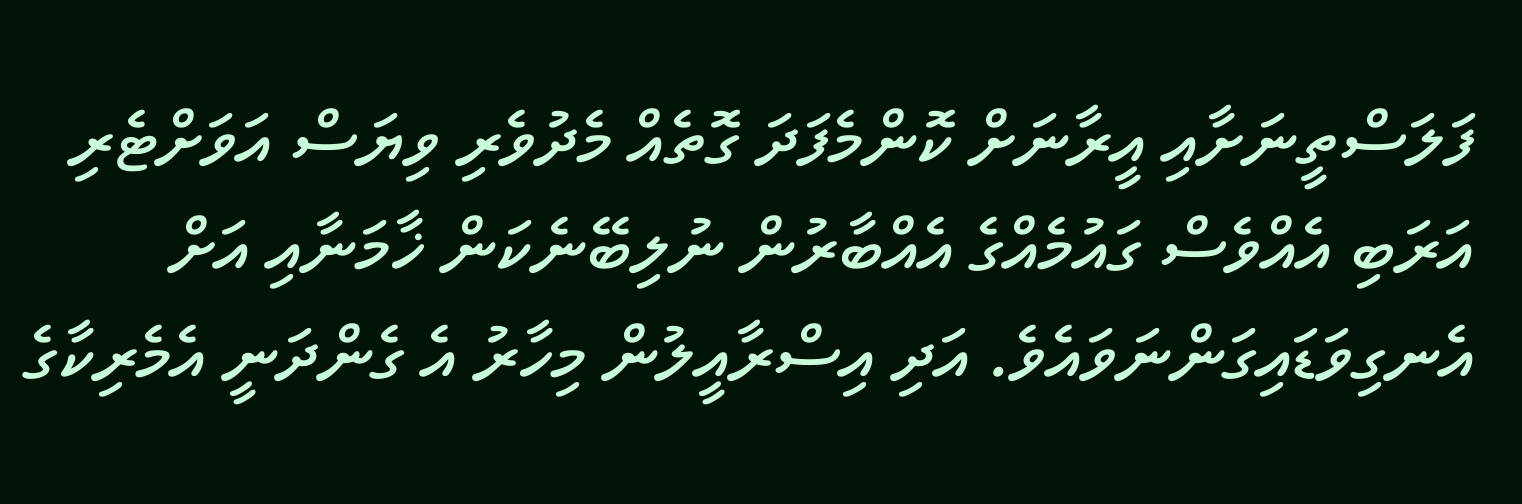ފަލަސްތީނަށާއި އީރާނަށް ކޮންމެފަދަ ގޮތެއް މެދުވެރި ވިޔަސް އަވަށްޓެރި އަރަބި އެއްވެސް ގައުމެއްގެ އެއްބާރުން ނުލިބޭނެކަން ޚާމަނާއި އަށް އެނގިވަޑައިގަންނަވައެވެ. އަދި އިސްރާއީލުން މިހާރު އެ ގެންދަނީ އެމެރިކާގެ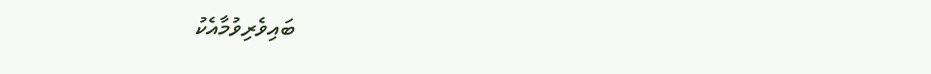ބައިވެރިވުމާއެކު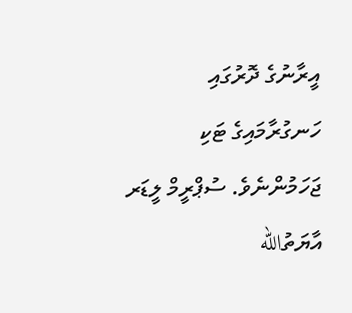އީރާނުގެ ދޮރުގައި ހަނގުރާމައިގެ ޓަކި ޖަހަމުންނެވެ. ސުޕްރީމް ލީޑަރ އާޔަތުالله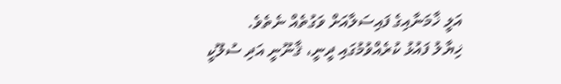އަލީ ޚާމަނާއިގެ ފައިސަލާއަށް ވަގުތެއް ނެތެވެ.
ޚިޔާލު ފައުޅު ކުރެއްވުމުގައި ދީނީ، ޤާނޫނީ އަދި ސުލޫކީ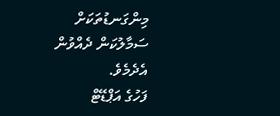މިންގަނޑުތަކަށް ސަމާލުކަން ދެއްވުން އެދެމެވެ.
ފަހުގެ އަޕްޑޭޓް